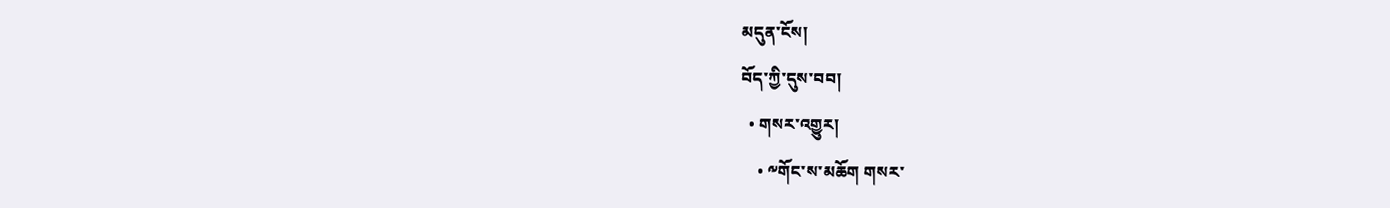མདུན་ངོས།
བོད་ཀྱི་དུས་བབ།
  • གསར་འགྱུར།
    • ༸གོང་ས་མཆོག གསར་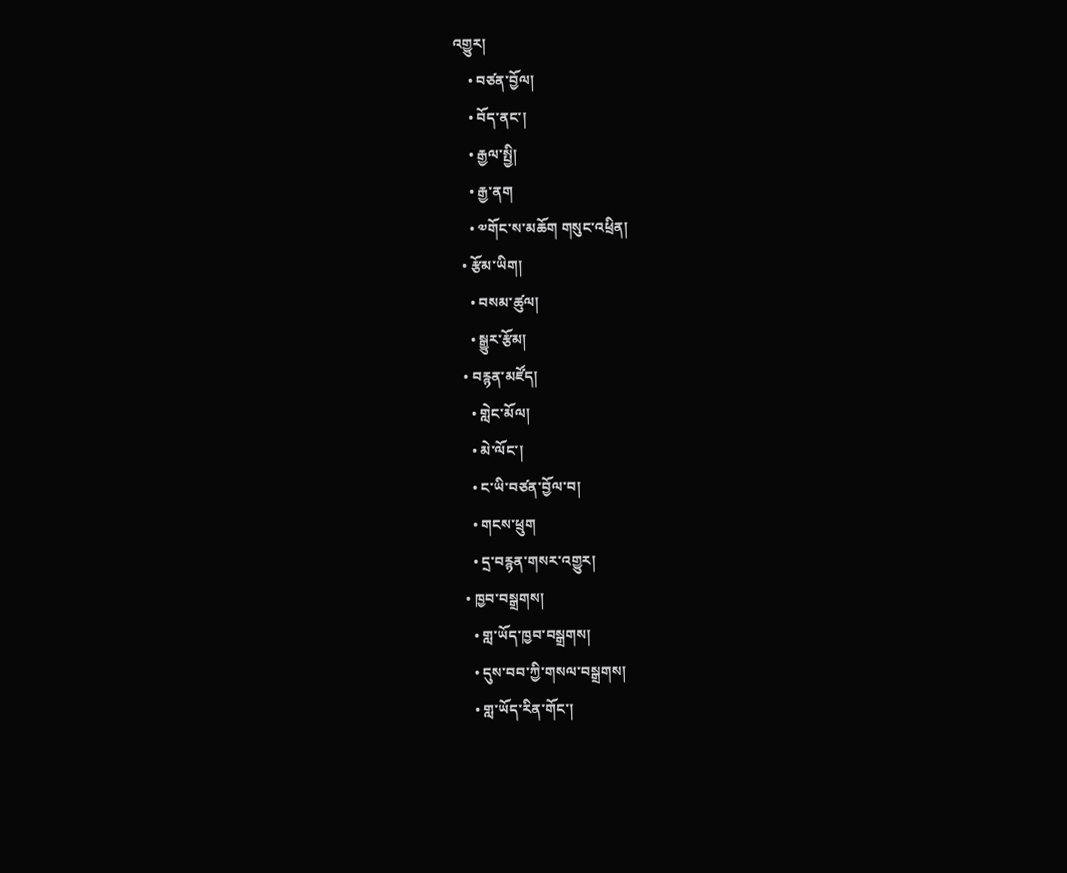འགྱུར།
    • བཙན་བྱོལ།
    • བོད་ནང་།
    • རྒྱལ་སྤྱི།
    • རྒྱ་ནག
    • ༧གོང་ས་མཆོག གསུང་འཕྲིན།
  • རྩོམ་ཡིག།
    • བསམ་ཚུལ།
    • སྒྱུར་རྩོམ།
  • བརྙན་མཛོད།
    • གླེང་མོལ།
    • མེ་ལོང་།
    • ང་ཡི་བཙན་བྱོལ་བ།
    • གངས་ཕྲུག
    • དྲ་བརྙན་གསར་འགྱུར།
  • ཁྱབ་བསྒྲགས།
    • གླ་ཡོད་ཁྱབ་བསྒྲགས།
    • དུས་བབ་ཀྱི་གསལ་བསྒྲགས།
    • གླ་ཡོད་རིན་གོང་།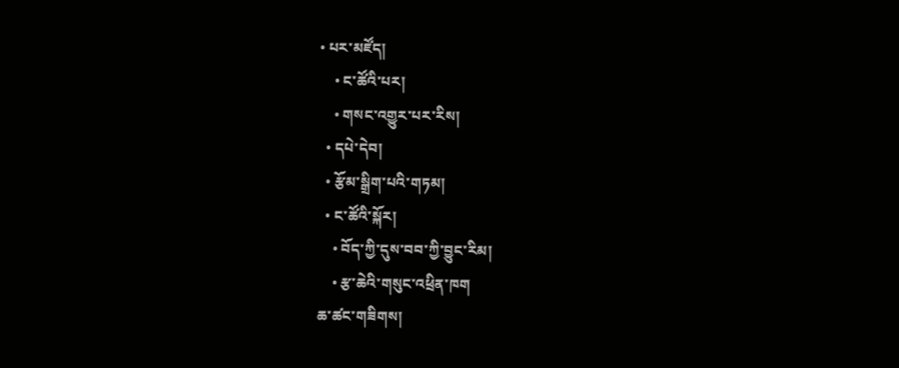• པར་མཛོད།
    • ང་ཚོའི་པར།
    • གསང་འགྱུར་པར་རིས།
  • དཔེ་དེབ།
  • རྩོམ་སྒྲིག་པའི་གཏམ།
  • ང་ཚོའི་སྐོར།
    • བོད་ཀྱི་དུས་བབ་ཀྱི་བྱུང་རིམ།
    • རྩ་ཆེའི་གསུང་འཕྲིན་ཁག
ཆ་ཚང་གཟིགས།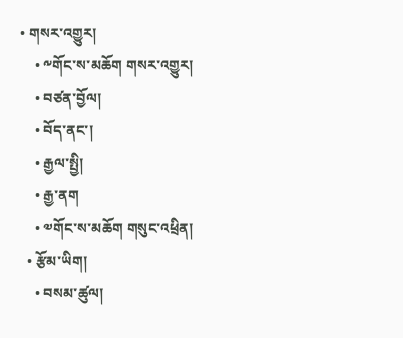• གསར་འགྱུར།
    • ༸གོང་ས་མཆོག གསར་འགྱུར།
    • བཙན་བྱོལ།
    • བོད་ནང་།
    • རྒྱལ་སྤྱི།
    • རྒྱ་ནག
    • ༧གོང་ས་མཆོག གསུང་འཕྲིན།
  • རྩོམ་ཡིག།
    • བསམ་ཚུལ།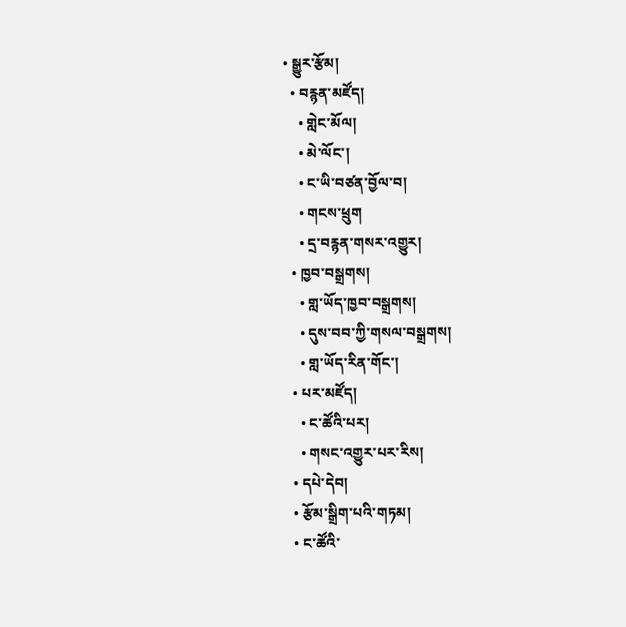• སྒྱུར་རྩོམ།
  • བརྙན་མཛོད།
    • གླེང་མོལ།
    • མེ་ལོང་།
    • ང་ཡི་བཙན་བྱོལ་བ།
    • གངས་ཕྲུག
    • དྲ་བརྙན་གསར་འགྱུར།
  • ཁྱབ་བསྒྲགས།
    • གླ་ཡོད་ཁྱབ་བསྒྲགས།
    • དུས་བབ་ཀྱི་གསལ་བསྒྲགས།
    • གླ་ཡོད་རིན་གོང་།
  • པར་མཛོད།
    • ང་ཚོའི་པར།
    • གསང་འགྱུར་པར་རིས།
  • དཔེ་དེབ།
  • རྩོམ་སྒྲིག་པའི་གཏམ།
  • ང་ཚོའི་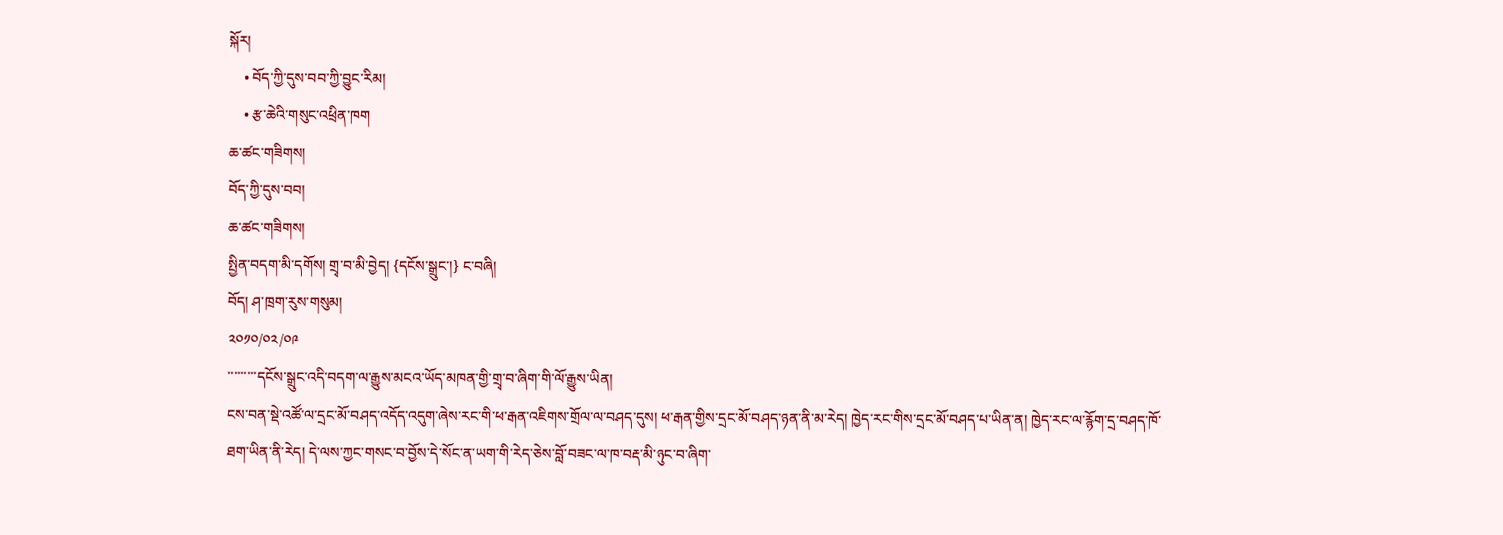སྐོར།
    • བོད་ཀྱི་དུས་བབ་ཀྱི་བྱུང་རིམ།
    • རྩ་ཆེའི་གསུང་འཕྲིན་ཁག
ཆ་ཚང་གཟིགས།
བོད་ཀྱི་དུས་བབ།
ཆ་ཚང་གཟིགས།
སྤྱིན་བདག་མི་དགོས། གྲྭ་བ་མི་བྱེད། {དངོས་སྒྲུང་།} ང་བཞི།
བོད། ཤ་ཁྲག་རུས་གསུམ།
༢༠༡༠/༠༢/༠༩
་་་་་་་་་དངོས་སྒྲུང་འདི་བདག་ལ་རྒྱུས་མངའ་ཡོད་མཁན་གྱི་གྲྭ་བ་ཞིག་གི་ལོ་རྒྱུས་ཡིན།
ངས་བན་སྡེ་འཚོ་ལ་དྲང་མོ་བཤད་འདོད་འདུག་ཞེས་རང་གི་ཕ་རྒན་འཇིགས་གྲོལ་ལ་བཤད་དུས། ཕ་རྒན་གྱིས་དྲང་མོ་བཤད་ཉན་ནི་མ་རེད། ཁྱེད་རང་གིས་དྲང་མོ་བཤད་པ་ཡིན་ན། ཁྱེད་རང་ལ་རྙོག་དྲ་བཤད་ཁོ་ཐག་ཡིན་ནི་རེད། དེ་ལས་ཀྱང་གསང་བ་བྱོས་དེ་སོང་ན་ཡག་གི་རེད་ཅེས་བློ་བཟང་ལ་ཁ་བརྡ་མི་ཉུང་བ་ཞིག་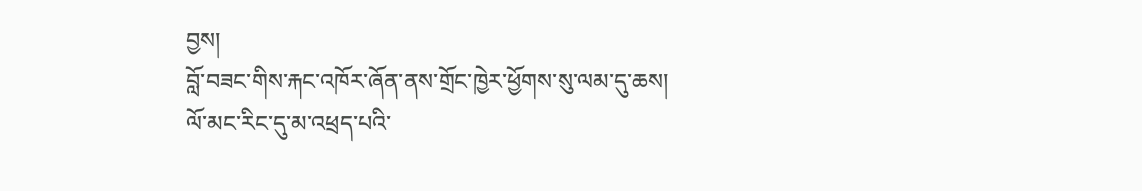བྱས།
བློ་བཟང་གིས་རྐང་འཁོར་ཞོན་ནས་གྲོང་ཁྱེར་ཕྱོགས་སུ་ལམ་དུ་ཆས། ལོ་མང་རིང་དུ་མ་འཕྲད་པའི་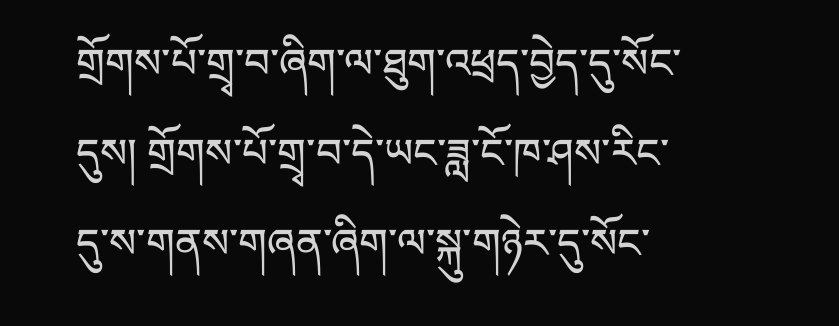གྲོགས་པོ་གྲྭ་བ་ཞིག་ལ་ཐུག་འཕྲད་བྱེད་དུ་སོང་དུས། གྲོགས་པོ་གྲྭ་བ་དེ་ཡང་ཟླ་ངོ་ཁ་ཤས་རིང་དུ་ས་གནས་གཞན་ཞིག་ལ་སྐུ་གཉེར་དུ་སོང་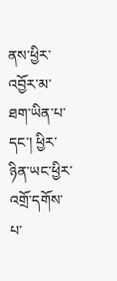ནས་ཕྱིར་འབྱོར་མ་ཐག་ཡིན་པ་དང་། ཕྱིར་ཉིན་ཡང་ཕྱིར་འགྲོ་དགོས་པ་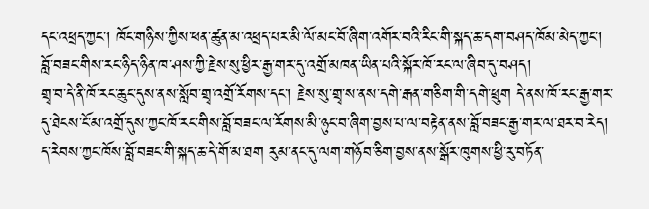དང་འཕྲད་ཀྱང་། ཁོང་གཉིས་ཀྱིས་ཕན་ཚུན་མ་འཕྲད་པར་མི་ལོ་མང་བོ་ཞིག་འགོར་བའི་རིང་གི་སྐད་ཆ་དག་བཤད་ཁོམ་མེད་ཀྱང་། བློ་བཟང་གིས་རང་ཉིད་ཉིན་ཁ་ཤས་ཀྱི་རྗེས་སུ་ཕྱིར་རྒྱ་གར་དུ་འགྲོ་མཁན་ཡིན་པའི་སྐོར་ཁོ་རང་ལ་ཞིབ་དུ་བཤད།
གྲྭ་བ་དེ་ནི་ཁོ་རང་ཆུང་དུས་ནས་སློབ་གྲྭ་འགྲོ་རོགས་དང་། རྗེས་སུ་གྲྭ་ས་ནས་དགེ་རྒན་གཅིག་གི་དགེ་ཕྲུག དེ་ནས་ཁོ་རང་རྒྱ་གར་དུ་ཐེངས་ངོ་མ་འགྲོ་དུས་ཀྱང་ཁོ་རང་གིས་བློ་བཟང་ལ་རོགས་མི་ཉུང་བ་ཞིག་བྱས་པ་ལ་བརྟེན་ནས་བློ་བཟང་རྒྱ་གར་ལ་ཐར་བ་རེད། ད་རེབས་ཀྱང་ཁོས་བློ་བཟང་གི་སྐད་ཆ་དེ་གོ་མ་ཐག རུམ་ནང་དུ་ལག་གཉོབ་ཅིག་བྱས་ནས་སྒོར་ཁུགས་ཕྱི་རུ་བཏོན་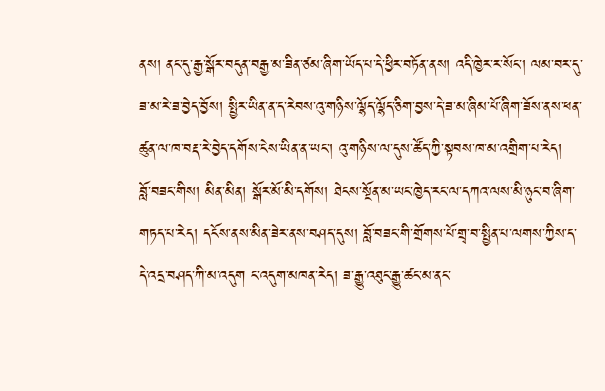ནས། ནང་དུ་རྒྱ་སྒོར་བདུན་བརྒྱ་མ་ཟིན་ཙམ་ཞིག་ཡོད་པ་དེ་ཕྱིར་བཏོན་ནས། འདི་ཁྱེར་ར་སོང་། ལམ་བར་དུ་ཟ་མ་རེ་ཟ་བྱེད་བྱོས། སྤྱིར་ཡིན་ན་ད་རེབས་འུ་གཉིས་ལྷོད་ལྷོད་ཅིག་བྱས་དེ་ཟ་མ་ཞིམ་པོ་ཞིག་ཟོས་ནས་ཕན་ཚུན་ལ་ཁ་བརྡ་རེ་བྱེད་དགོས་ངེས་ཡིན་ན་ཡང་། འུ་གཉིས་ལ་དུས་ཚོད་ཀྱི་སྟབས་ཁ་མ་འགྲིག་པ་རེད།
བློ་བཟང་གིས། མིན་མིན། སྒོར་མོ་མི་དགོས། ཐེངས་སྔོན་མ་ཡང་ཁྱེད་རང་ལ་དཀའ་ལས་མི་ཉུང་བ་ཞིག་གཏད་པ་རེད། དངོས་ནས་མིན་ཟེར་ནས་བཤད་དུས། བློ་བཟང་གི་གྲོགས་པོ་གྲྭ་བ་སྤྱིན་པ་ལགས་ཀྱིས་ད་ དེ་འདྲ་བཤད་ཀི་མ་འདུག ང་འདུག་མཁན་རེད། ཟ་རྒྱུ་འཐུང་རྒྱུ་ཚང་མ་ནང་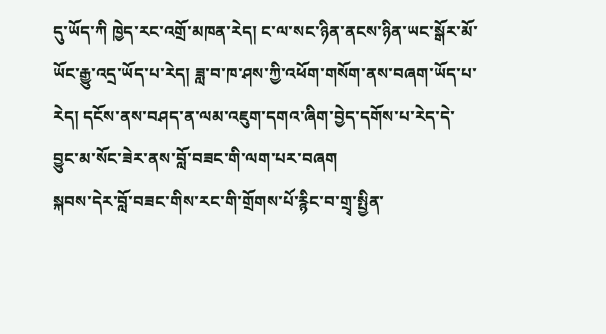དུ་ཡོད་ཀི ཁྱེད་རང་འགྲོ་མཁན་རེད། ང་ལ་སང་ཉིན་ནངས་ཉིན་ཡང་སྒོར་མོ་ཡོང་རྒྱུ་འདྲ་ཡོད་པ་རེད། ཟླ་བ་ཁ་ཤས་ཀྱི་འཕོག་གསོག་ནས་བཞག་ཡོད་པ་རེད། དངོས་ནས་བཤད་ན་ལམ་འཇུག་དགའ་ཞིག་བྱེད་དགོས་པ་རེད་དེ་བྱུང་མ་སོང་ཟེར་ནས་བློ་བཟང་གི་ལག་པར་བཞག
སྐབས་དེར་བློ་བཟང་གིས་རང་གི་གྲོགས་པོ་རྙིང་བ་གྲྭ་སྤྱིན་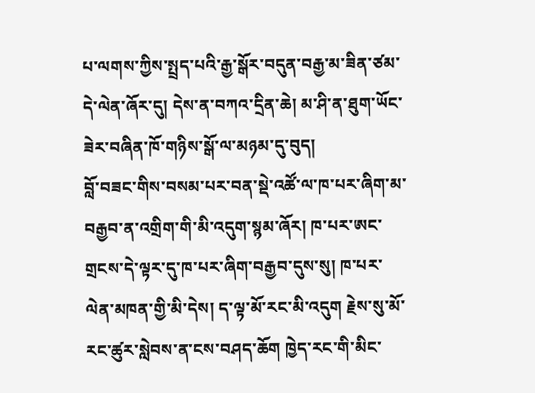པ་ལགས་ཀྱིས་སྤྲད་པའི་རྒྱ་སྒོར་བདུན་བརྒྱ་མ་ཟིན་ཙམ་དེ་ལེན་ཞོར་དུ། དེས་ན་བཀའ་དྲིན་ཆེ། མ་ཤི་ན་ཐུག་ཡོང་ཟེར་བཞིན་ཁོ་གཉིས་སྒོ་ལ་མཉམ་དུ་བུད།
བློ་བཟང་གིས་བསམ་པར་བན་སྡེ་འཚོ་ལ་ཁ་པར་ཞིག་མ་བརྒྱབ་ན་འགྲིག་གི་མི་འདུག་སྙམ་ཞོར། ཁ་པར་ཨང་གྲངས་དེ་ལྟར་དུ་ཁ་པར་ཞིག་བརྒྱབ་དུས་སུ། ཁ་པར་ལེན་མཁན་གྱི་མི་དེས། ད་ལྟ་མོ་རང་མི་འདུག རྗེས་སུ་མོ་རང་ཚུར་སླེབས་ན་ངས་བཤད་ཆོག ཁྱེད་རང་གི་མིང་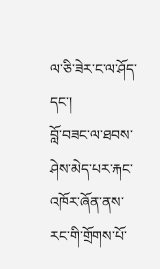ལ་ཅི་ཟེར་ང་ལ་ཤོད་དང་།
བློ་བཟང་ལ་ཐབས་ཤེས་མེད་པར་རྐང་འཁོར་ཞོན་ནས་རང་གི་གྲོགས་པོ་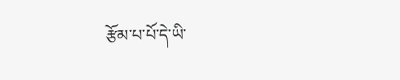རྩོམ་པ་པོ་དེ་ཡི་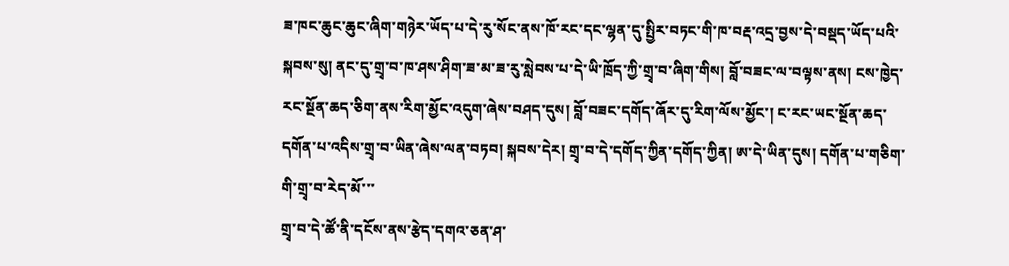ཟ་ཁང་ཆུང་ཆུང་ཞིག་གཉེར་ཡོད་པ་དེ་རུ་སོང་ནས་ཁོ་རང་དང་ལྷན་དུ་སྤྱིར་བཏང་གི་ཁ་བརྡ་འདྲ་བྱས་དེ་བསྡད་ཡོད་པའི་སྐབས་སུ། ནང་དུ་གྲྭ་བ་ཁ་ཤས་ཤིག་ཟ་མ་ཟ་རུ་སླེབས་པ་དེ་ཡི་ཁྲོད་ཀྱི་གྲྭ་བ་ཞིག་གིས། བློ་བཟང་ལ་བལྟས་ནས། ངས་ཁྱེད་རང་སྔོན་ཆད་ཅིག་ནས་རིག་མྱོང་འདུག་ཞེས་བཤད་དུས། བློ་བཟང་དགོད་ཞོར་དུ་རིག་ལོས་མྱོང་། ང་རང་ཡང་སྔོན་ཆད་དགོན་པ་འདིས་གྲྭ་བ་ཡིན་ཞེས་ལན་བཏབ། སྐབས་དེར། གྲྭ་བ་དེ་དགོད་ཀྱིན་དགོད་ཀྱིན། ཨ་དེ་ཡིན་དུས། དགོན་པ་གཅིག་གི་གྲྭ་བ་རེད་མོ་་་
གྲྭ་བ་དེ་ཚོ་ནི་དངོས་ནས་རྩེད་དགའ་ཅན་ཤ་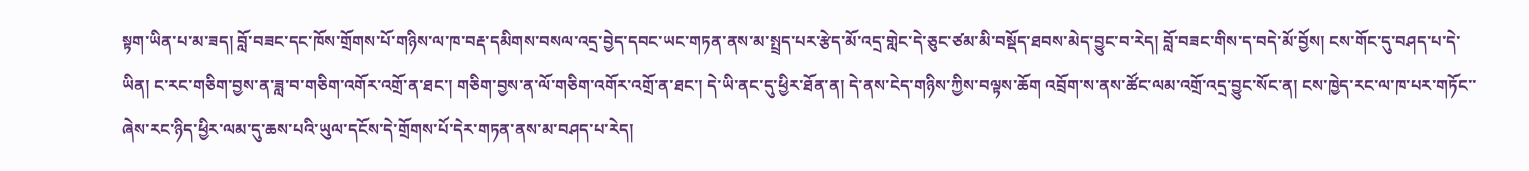སྟག་ཡིན་པ་མ་ཟད། བློ་བཟང་དང་ཁོས་གྲོགས་པོ་གཉིས་ལ་ཁ་བརྡ་དམིགས་བསལ་འདྲ་བྱེད་དབང་ཡང་གཏན་ནས་མ་སྤྲད་པར་རྩེད་མོ་འདྲ་གླེང་དེ་ཅུང་ཙམ་མི་བསྡོད་ཐབས་མེད་བྱུང་བ་རེད། བློ་བཟང་གིས་ད་བདེ་མོ་བྱོས། ངས་གོང་དུ་བཤད་པ་དེ་ཡིན། ང་རང་གཅིག་བྱས་ན་ཟླ་བ་གཅིག་འགོར་འགྲོ་ན་ཐང་། གཅིག་བྱས་ན་ལོ་གཅིག་འགོར་འགྲོ་ན་ཐང་། དེ་ཡི་ནང་དུ་ཕྱིར་ཐོན་ན། དེ་ནས་ངེད་གཉིས་ཀྱིས་བལྟས་ཆོག འབྲོག་ས་ནས་ཚོང་ལམ་འགྲོ་འདྲ་བྱུང་སོང་ན། ངས་ཁྱེད་རང་ལ་ཁ་པར་གཏོང་་ཞེས་རང་ཉིད་ཕྱིར་ལམ་དུ་ཆས་པའི་ཡུལ་དངོས་དེ་གྲོགས་པོ་དེར་གཏན་ནས་མ་བཤད་པ་རེད།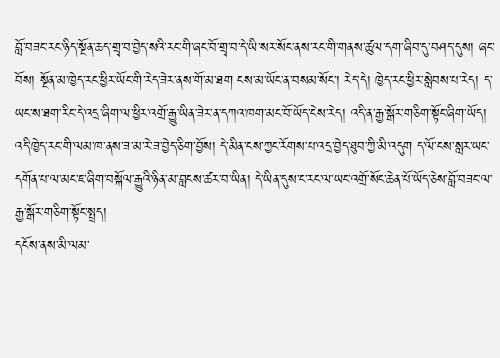བློ་བཟང་རང་ཉིད་སྔོན་ཆད་གྲྭ་བ་བྱེད་སའི་རང་གི་ཞང་བོ་གྲྭ་བ་དེ་ཡི་སར་སོང་ནས་རང་གི་གནས་ཚུལ་དག་ཞིབ་དུ་བཤད་དུས། ཞང་བོས། སྔོན་མ་ཁྱེད་རང་ཕྱིར་ཡོང་གི་རེད་ཟེར་ནས་གོ་མ་ཐག ངས་མ་ཡོང་ན་བསམ་སོང་། རེད་དེ། ཁྱེད་རང་ཕྱིར་སླེབས་པ་རེད། ད་ཡང་ས་ཐག་རིང་དེ་འདྲ་ཞིག་ལ་ཕྱིར་འགྲོ་རྒྱུ་ཡིན་ཟེར་ན་དཀའ་ཁག་མང་བོ་ཡོད་ངེས་རེད། འདི་ན་རྒྱ་སྒོར་གཅིག་སྟོང་ཞིག་ཡོད། འདི་ཁྱེད་རང་གི་ལམ་ཁ་ནས་ཟ་མ་རེ་ཟ་བྱེད་ཅིག་བྱོས། དེ་མིན་ངས་ཀྱང་རོགས་པ་འདྲ་བྱེད་ཐུབ་ཀྱི་མི་འདུག ད་ལོ་ངས་སླར་ཡང་དགོན་པ་ལ་མང་ཇ་ཞིག་བསྐོལ་རྒྱུའི་ཉིན་མ་བླངས་ཚར་བ་ཡིན། དེ་ཡིན་དུས་ང་རང་ལ་ཡང་འགྲོ་སོང་ཆེན་པོ་ཡོད་ཅེས་བློ་བཟང་ལ་རྒྱ་སྒོར་གཅིག་སྟོང་སྤྲད།
དངོས་ནས་མི་ལམ་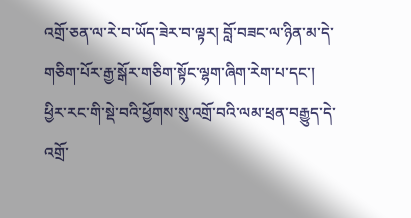འགྲོ་ཅན་ལ་རེ་བ་ཡོད་ཟེར་བ་ལྟར། བློ་བཟང་ལ་ཉིན་མ་དེ་གཅིག་པོར་རྒྱ་སྒོར་གཅིག་སྟོང་ལྷག་ཞིག་རེག་པ་དང་། ཕྱིར་རང་གི་སྡེ་བའི་ཕྱོགས་སུ་འགྲོ་བའི་ལམ་ཕྲན་བརྒྱུད་དེ་འགྲོ་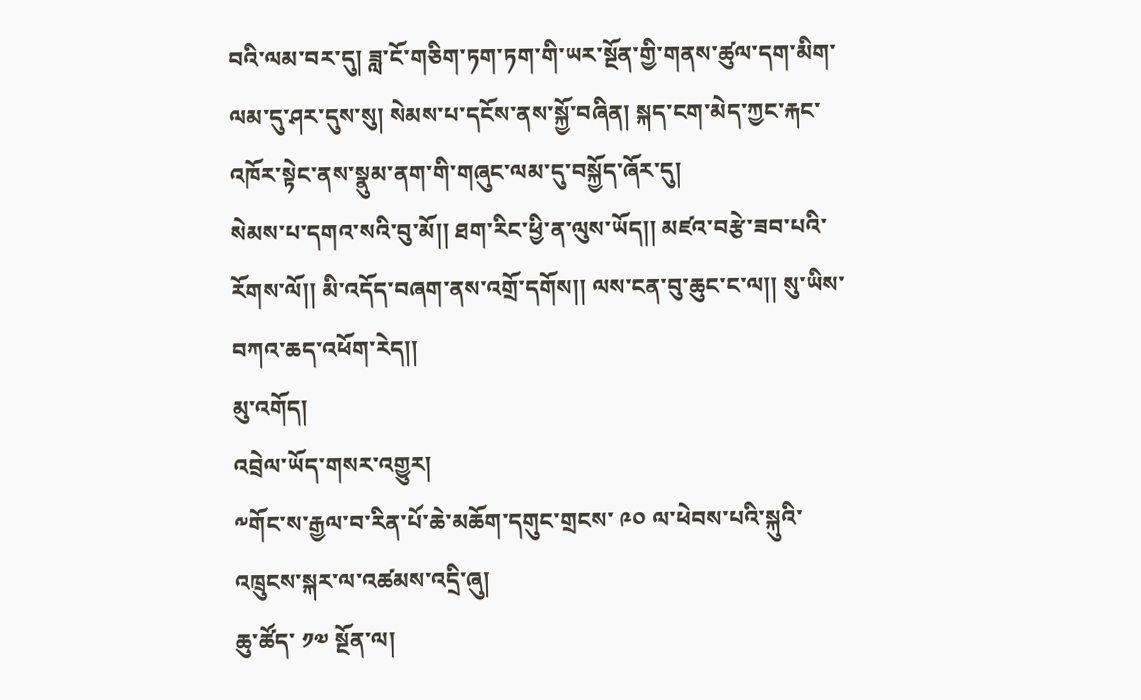བའི་ལམ་བར་དུ། ཟླ་ངོ་གཅིག་ཏག་ཏག་གི་ཡར་སྔོན་གྱི་གནས་ཚུལ་དག་མིག་ལམ་དུ་ཤར་དུས་སུ། སེམས་པ་དངོས་ནས་སྐྱོ་བཞིན། སྐད་ངག་མེད་ཀྱང་རྐང་འཁོར་སྟེང་ནས་སྣུམ་ནག་གི་གཞུང་ལམ་དུ་བསྐྱོད་ཞོར་དུ།
སེམས་པ་དགའ་སའི་བུ་མོ།། ཐག་རིང་ཕྱི་ན་ལུས་ཡོད།། མཛའ་བརྩེ་ཟབ་པའི་རོགས་ལོ།། མི་འདོད་བཞག་ནས་འགྲོ་དགོས།། ལས་ངན་བུ་ཆུང་ང་ལ།། སུ་ཡིས་བཀའ་ཆད་འཕོག་རེད།།
མུ་འགོད།
འབྲེལ་ཡོད་གསར་འགྱུར།
༸གོང་ས་རྒྱལ་བ་རིན་པོ་ཆེ་མཆོག་དགུང་གྲངས་ ༩༠ ལ་ཕེབས་པའི་སྐུའི་འཁྲུངས་སྐར་ལ་འཚམས་འདྲི་ཞུ།
ཆུ་ཚོད་ ༡༧ སྔོན་ལ།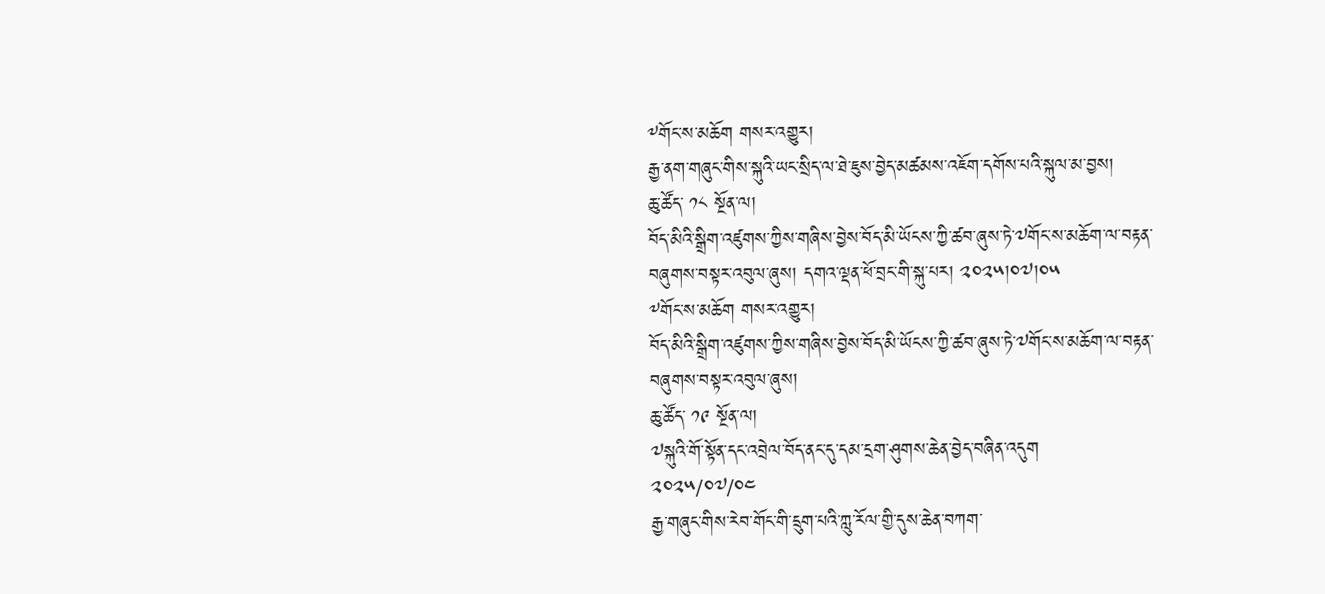༸གོང་ས་མཆོག གསར་འགྱུར།
རྒྱ་ནག་གཞུང་གིས་སྐུའི་ཡང་སྲིད་ལ་ཐེ་ཇུས་བྱེད་མཚམས་འཇོག་དགོས་པའི་སྐུལ་མ་བྱས།
ཆུ་ཚོད་ ༡༨ སྔོན་ལ།
བོད་མིའི་སྒྲིག་འཛུགས་ཀྱིས་གཞིས་བྱེས་བོད་མི་ཡོངས་ཀྱི་ཚབ་ཞུས་ཏེ་༧གོང་ས་མཆོག་ལ་བརྟན་བཞུགས་བསྟར་འབུལ་ཞུས། དགའ་ལྡན་ཕོ་བྲང་གི་སྐུ་པར། ༢༠༢༥།༠༧།༠༥
༸གོང་ས་མཆོག གསར་འགྱུར།
བོད་མིའི་སྒྲིག་འཛུགས་ཀྱིས་གཞིས་བྱེས་བོད་མི་ཡོངས་ཀྱི་ཚབ་ཞུས་ཏེ་༧གོང་ས་མཆོག་ལ་བརྟན་བཞུགས་བསྟར་འབུལ་ཞུས།
ཆུ་ཚོད་ ༡༩ སྔོན་ལ།
༧སྐུའི་གོ་སྟོན་དང་འབྲེལ་བོད་ནང་དུ་དམ་དྲག་ཤུགས་ཆེན་བྱེད་བཞིན་འདུག
༢༠༢༥/༠༧/༠༤
རྒྱ་གཞུང་གིས་རེབ་གོང་གི་དྲུག་པའི་ཀླུ་རོལ་གྱི་དུས་ཆེན་བཀག་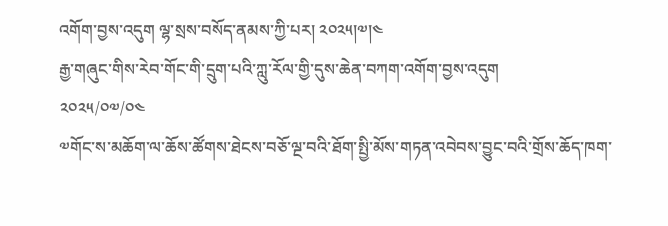འགོག་བྱས་འདུག ལྷ་སྲས་བསོད་ནམས་ཀྱི་པར། ༢༠༢༥།༧།༤
རྒྱ་གཞུང་གིས་རེབ་གོང་གི་དྲུག་པའི་ཀླུ་རོལ་གྱི་དུས་ཆེན་བཀག་འགོག་བྱས་འདུག
༢༠༢༥/༠༧/༠༤
༧གོང་ས་མཆོག་ལ་ཆོས་ཚོགས་ཐེངས་བཅོ་ལྔ་བའི་ཐོག་སྤྱི་མོས་གཏན་འབེབས་བྱུང་བའི་གྲོས་ཆོད་ཁག་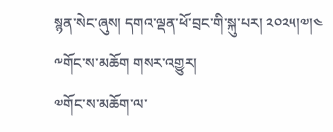སྙན་སེང་ཞུས། དགའ་ལྡན་ཕོ་བྲང་གི་སྐུ་པར། ༢༠༢༥།༧།༤
༸གོང་ས་མཆོག གསར་འགྱུར།
༧གོང་ས་མཆོག་ལ་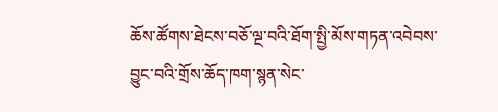ཆོས་ཚོགས་ཐེངས་བཅོ་ལྔ་བའི་ཐོག་སྤྱི་མོས་གཏན་འབེབས་བྱུང་བའི་གྲོས་ཆོད་ཁག་སྙན་སེང་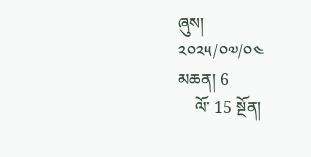ཞུས།
༢༠༢༥/༠༧/༠༤
མཆན། 6
    ལོ་ 15 སྔོན།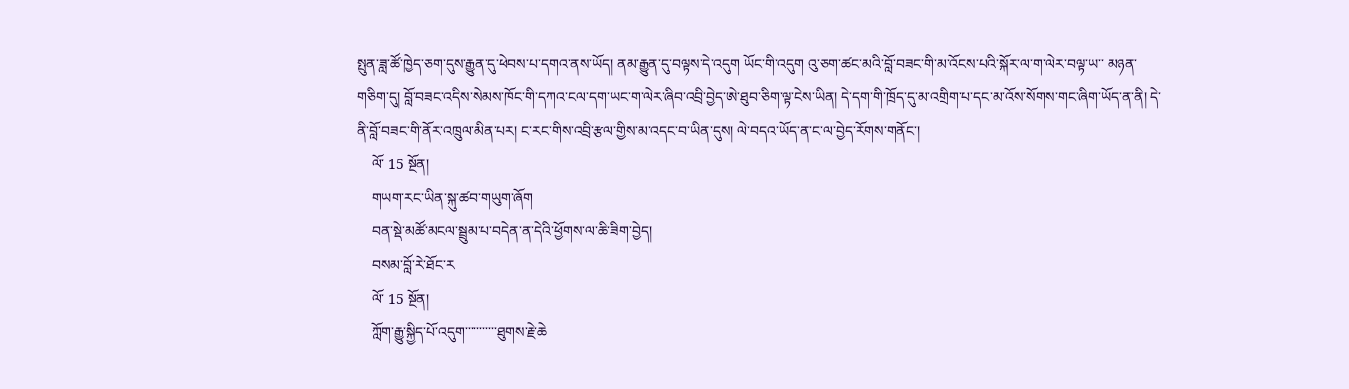སྤུན་ཟླ་ཚོ་ཁྱེད་ཅག་དུས་རྒྱུན་དུ་ཕེབས་པ་དགའ་ནས་ཡོད། ནམ་རྒྱུན་དུ་བལྟས་དེ་འདུག ཡོང་གི་འདུག འུ་ཅག་ཚང་མའི་བློ་བཟང་གི་མ་འོངས་པའི་སྐོར་ལ་ག་ལེར་བལྟ་ཡ་་ མཉན་གཅིག་དུ། བློ་བཟང་འདིས་སེམས་ཁོང་གི་དཀའ་ངལ་དག་ཡང་ག་ལེར་ཞིབ་འབྲི་བྱེད་ཨེ་ཐུབ་ཅིག་ལྟ་ངེས་ཡིན། དེ་དག་གི་ཁྲོད་དུ་མ་འགྲིག་པ་དང་མ་འོས་སོགས་གང་ཞིག་ཡོད་ན་ནི། དེ་ནི་བློ་བཟང་གི་ནོར་འཁྲུལ་མིན་པར། ང་རང་གིས་འབྲི་རྩལ་གྱིས་མ་འདང་བ་ཡིན་དུས། ལེ་བདའ་ཡོད་ན་ང་ལ་བྱེད་རོགས་གནོང་།
    ལོ་ 15 སྔོན།
    གཡག་རང་ཡིན་སྐུ་ཚབ་གཡུག་ཞོག
    བན་སྡེ་མཚོ་མངལ་སྦྲུམ་པ་བདེན་ན་དེའི་ཕྱོགས་ལ་ཆི་ཟིག་བྱེད།
    བསམ་བློ་རེ་ཐོང་ར
    ལོ་ 15 སྔོན།
    ཀློག་རྒྱུ་སྐྱིད་པོ་འདུག་་་་་་་་་་་ཐུགས་རྗེ་ཆེ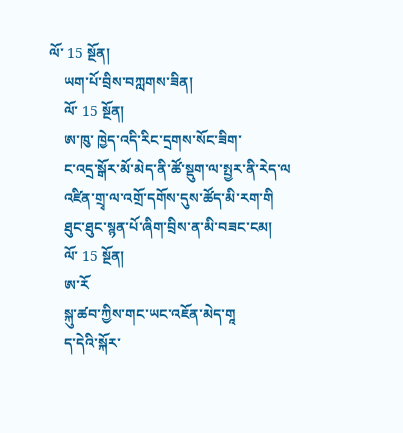ལོ་ 15 སྔོན།
    ཡག་པོ་བྲིས་བཀླགས་ཟིན།
    ལོ་ 15 སྔོན།
    ཨ་ཁུ་ ཁྱེད་འདི་རིང་དྲགས་སོང་ཟིག་
    ང་འདྲ་སྒོར་མོ་མེད་ནི་ཚོ་སྡུག་ལ་སྤྱར་ནི་རེད་ལ
    འཛིན་གྲྭ་ལ་འགྲོ་དགོས་དུས་ཚོད་མི་རག་གི
    ཐུང་ཐུང་སྙན་པོ་ཞིག་བྲིས་ན་མི་བཟང་ངམ།
    ལོ་ 15 སྔོན།
    ཨ་རོ
    སྐུ་ཚབ་ཀྱིས་གང་ཡང་འཇོན་མེད་གཱ
    ད་དེའི་སྐོར་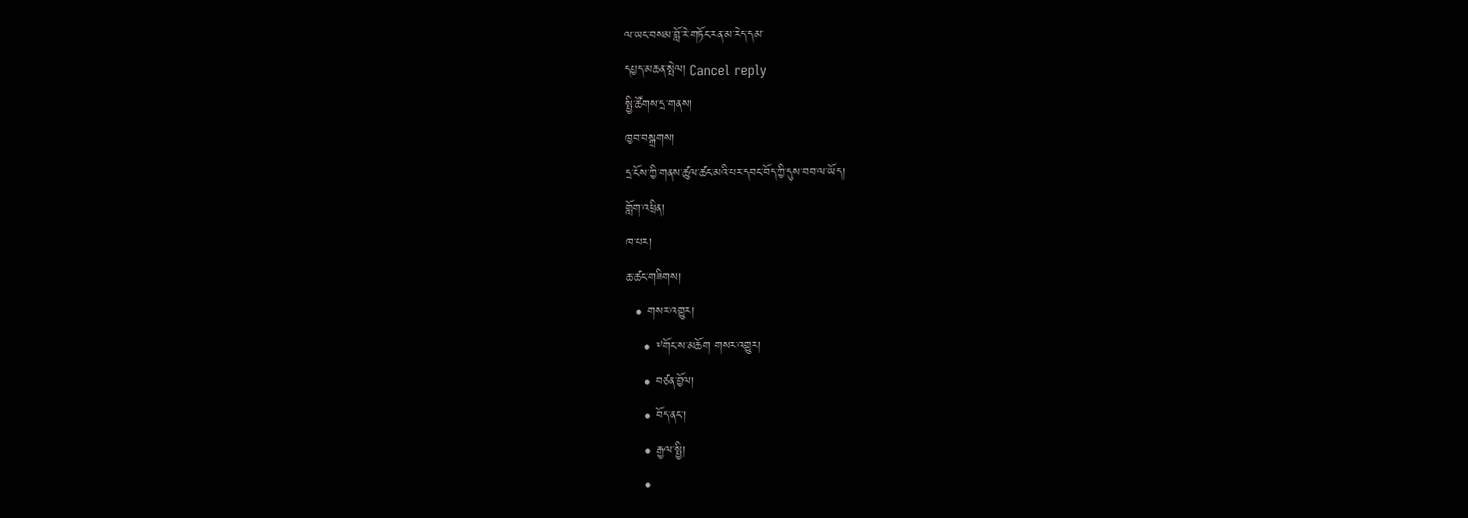ལ་ཡང་བསམ་བློ་རེ་གཏོང་རན་མ་རེད་དམ་
དཔྱད་མཆན་སྤེལ། Cancel reply
སྤྱི་ཚོགས་དྲ་གནས།
ཁྱབ་བསྒྲགས།
དྲ་ངོས་ཀྱི་གནས་ཚུལ་ཚང་མའི་པར་དབང་བོད་ཀྱི་དུས་བབ་ལ་ཡོད།
གློག་འཕྲིན།
ཁ་པར།
ཆ་ཚང་གཟིགས།
  • གསར་འགྱུར།
    • ༸གོང་ས་མཆོག གསར་འགྱུར།
    • བཙན་བྱོལ།
    • བོད་ནང་།
    • རྒྱལ་སྤྱི།
    •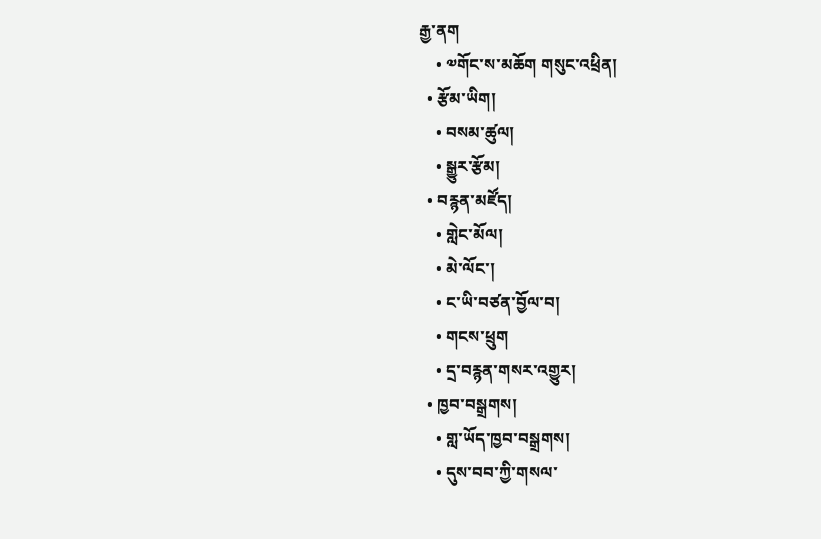རྒྱ་ནག
    • ༧གོང་ས་མཆོག གསུང་འཕྲིན།
  • རྩོམ་ཡིག།
    • བསམ་ཚུལ།
    • སྒྱུར་རྩོམ།
  • བརྙན་མཛོད།
    • གླེང་མོལ།
    • མེ་ལོང་།
    • ང་ཡི་བཙན་བྱོལ་བ།
    • གངས་ཕྲུག
    • དྲ་བརྙན་གསར་འགྱུར།
  • ཁྱབ་བསྒྲགས།
    • གླ་ཡོད་ཁྱབ་བསྒྲགས།
    • དུས་བབ་ཀྱི་གསལ་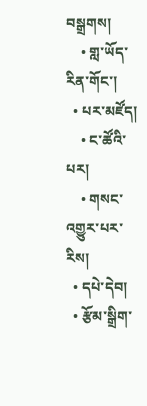བསྒྲགས།
    • གླ་ཡོད་རིན་གོང་།
  • པར་མཛོད།
    • ང་ཚོའི་པར།
    • གསང་འགྱུར་པར་རིས།
  • དཔེ་དེབ།
  • རྩོམ་སྒྲིག་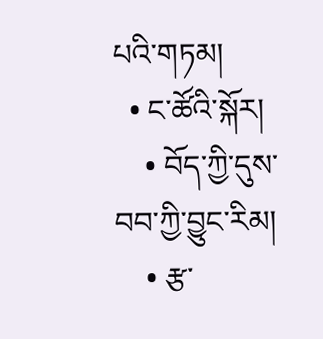པའི་གཏམ།
  • ང་ཚོའི་སྐོར།
    • བོད་ཀྱི་དུས་བབ་ཀྱི་བྱུང་རིམ།
    • རྩ་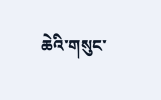ཆེའི་གསུང་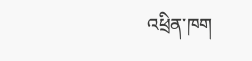འཕྲིན་ཁག